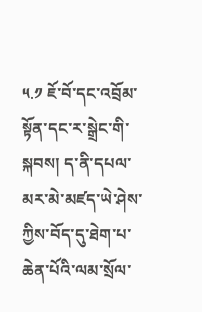༥.༡ ཇོ་བོ་དང་འབྲོམ་སྟོན་དང་ར་སྒྲེང་གི་སྐབས། ད་ནི་དཔལ་མར་མེ་མཛད་ཡེ་ཤེས་ཀྱིས་བོད་དུ་ཐེག་པ་ཆེན་པོའི་ལམ་སྲོལ་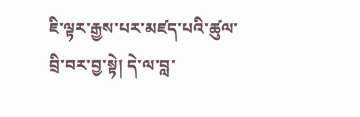ཇི་ལྟར་རྒྱས་པར་མཛད་པའི་ཚུལ་བྲི་བར་བྱ་སྟེ། དེ་ལ་བླ་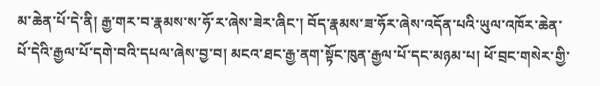མ་ཆེན་པོ་དེ་ནི། རྒྱ་གར་བ་རྣམས་ས་ཧོ་ར་ཞེས་ཟེར་ཞིང་། བོད་རྣམས་ཟ་ཧོར་ཞེས་འདོན་པའི་ཡུལ་འཁོར་ཆེན་པོ་དེའི་རྒྱལ་པོ་དགེ་བའི་དཔལ་ཞེས་བྱ་བ། མངའ་ཐང་རྒྱ་ནག་སྟོང་ཁུན་རྒྱལ་པོ་དང་མཉམ་པ། ཕོ་བྲང་གསེར་གྱི་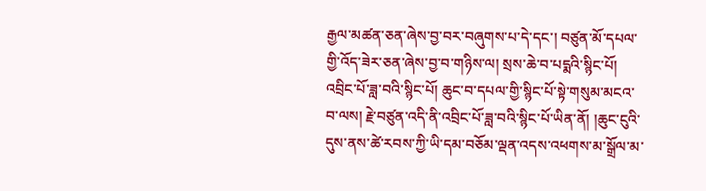རྒྱལ་མཚན་ཅན་ཞེས་བྱ་བར་བཞུགས་པ་དེ་དང་། བཙུན་མོ་དཔལ་གྱི་འོད་ཟེར་ཅན་ཞེས་བྱ་བ་གཉིས་ལ། སྲས་ཆེ་བ་པདྨའི་སྙིང་པོ། འབྲིང་པོ་ཟླ་བའི་སྙིང་པོ། ཆུང་བ་དཔལ་གྱི་སྙིང་པོ་སྟེ་གསུམ་མངའ་བ་ལས། རྗེ་བཙུན་འདི་ནི་འབྲིང་པོ་ཟླ་བའི་སྙིང་པོ་ཡིན་ནོ། །ཆུང་ངུའི་དུས་ནས་ཚེ་རབས་ཀྱི་ཡི་དམ་བཅོམ་ལྡན་འདས་འཕགས་མ་སྒྲོལ་མ་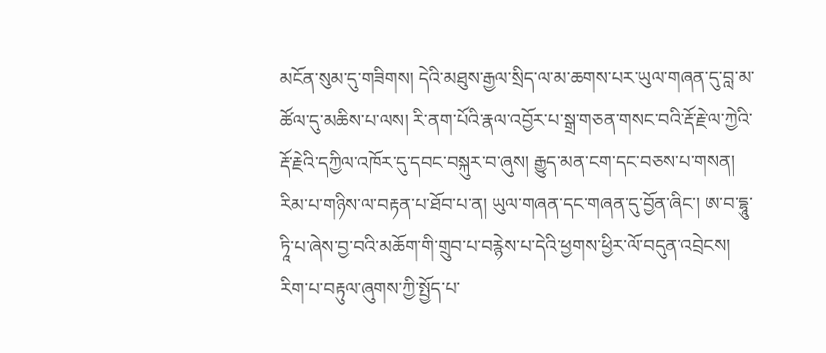མངོན་སུམ་དུ་གཟིགས། དེའི་མཐུས་རྒྱལ་སྲིད་ལ་མ་ཆགས་པར་ཡུལ་གཞན་དུ་བླ་མ་ཚོལ་དུ་མཆིས་པ་ལས། རི་ནག་པོའི་རྣལ་འབྱོར་པ་སྒྲ་གཅན་གསང་བའི་རྡོ་རྗེ་ལ་ཀྱེའི་རྡོ་རྗེའི་དཀྱིལ་འཁོར་དུ་དབང་བསྐུར་བ་ཞུས། རྒྱུད་མན་ངག་དང་བཅས་པ་གསན། རིམ་པ་གཉིས་ལ་བརྟན་པ་ཐོབ་པ་ན། ཡུལ་གཞན་དང་གཞན་དུ་བྱོན་ཞིང་། ཨ་བ་དྷཱུ་ཏཱི་པ་ཞེས་བྱ་བའི་མཆོག་གི་གྲུབ་པ་བརྙེས་པ་དེའི་ཕྱགས་ཕྱིར་ལོ་བདུན་འབྲེངས། རིག་པ་བརྟུལ་ཞུགས་ཀྱི་སྤྱོད་པ་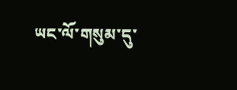ཡང་ལོ་གསུམ་དུ་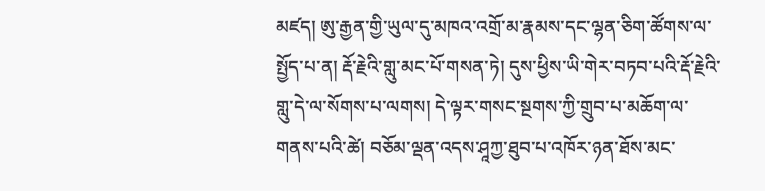མཛད། ཨུ་རྒྱན་གྱི་ཡུལ་དུ་མཁའ་འགྲོ་མ་རྣམས་དང་ལྷན་ཅིག་ཚོགས་ལ་སྤྱོད་པ་ན། རྡོ་རྗེའི་གླུ་མང་པོ་གསན་ཏེ། དུས་ཕྱིས་ཡི་གེར་བཏབ་པའི་རྡོ་རྗེའི་གླུ་དེ་ལ་སོགས་པ་ལགས། དེ་ལྟར་གསང་སྔགས་ཀྱི་གྲུབ་པ་མཆོག་ལ་གནས་པའི་ཚེ། བཅོམ་ལྡན་འདས་ཤཱཀྱ་ཐུབ་པ་འཁོར་ཉན་ཐོས་མང་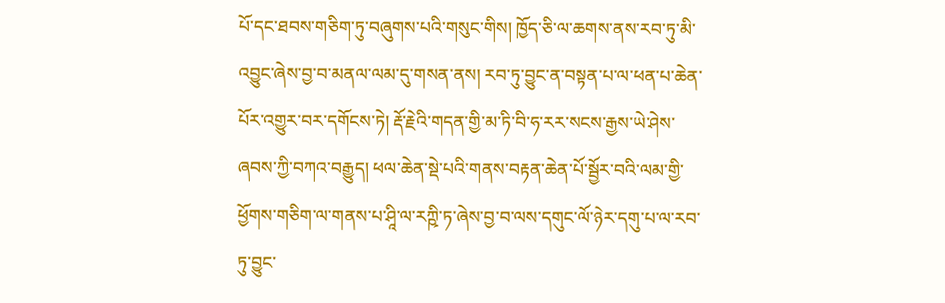པོ་དང་ཐབས་གཅིག་ཏུ་བཞུགས་པའི་གསུང་གིས། ཁྱོད་ཅི་ལ་ཆགས་ནས་རབ་ཏུ་མི་འབྱུང་ཞེས་བྱ་བ་མནལ་ལམ་དུ་གསན་ནས། རབ་ཏུ་བྱུང་ན་བསྟན་པ་ལ་ཕན་པ་ཆེན་པོར་འགྱུར་བར་དགོངས་ཏེ། རྡོ་རྗེའི་གདན་གྱི་མ་ཏི་བི་ཧ་རར་སངས་རྒྱས་ཡེ་ཤེས་ཞབས་ཀྱི་བཀའ་བརྒྱུད། ཕལ་ཆེན་སྡེ་པའི་གནས་བརྟན་ཆེན་པོ་སྦྱོར་བའི་ལམ་གྱི་ཕྱོགས་གཅིག་ལ་གནས་པ་ཤཱི་ལ་རཀྵི་ཏ་ཞེས་བྱ་བ་ལས་དགུང་ལོ་ཉེར་དགུ་པ་ལ་རབ་ཏུ་བྱུང་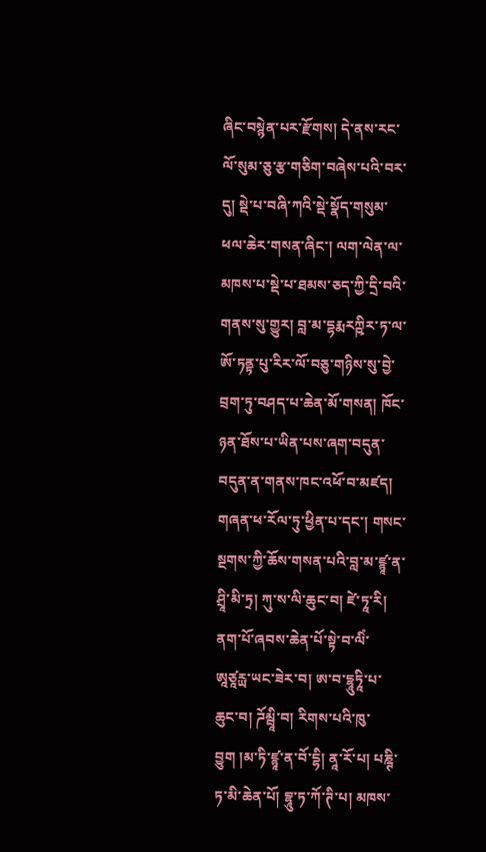ཞིང་བསྙེན་པར་རྫོགས། དེ་ནས་རང་ལོ་སུམ་ཅུ་རྩ་གཅིག་བཞེས་པའི་བར་དུ། སྡེ་པ་བཞི་ཀའི་སྡེ་སྣོད་གསུམ་ཕལ་ཆེར་གསན་ཞིང་། ལག་ལེན་ལ་མཁས་པ་སྡེ་པ་ཐམས་ཅད་ཀྱི་དྲི་བའི་གནས་སུ་གྱུར། བླ་མ་དྷརྨརཀྵིར་ཏ་ལ་ཨོ་ཏནྟ་པུ་རིར་ལོ་བཅུ་གཉིས་སུ་བྱེ་བྲག་ཏུ་བཤད་པ་ཆེན་མོ་གསན། ཁོང་ཉན་ཐོས་པ་ཡིན་པས་ཞག་བདུན་བདུན་ན་གནས་ཁང་འཕོ་བ་མཛད། གཞན་ཕ་རོལ་ཏུ་ཕྱིན་པ་དང་། གསང་སྔགས་ཀྱི་ཆོས་གསན་པའི་བླ་མ་ཛྙཱ་ན་ཤྲཱི་མི་ཏྲ། ཀུ་ས་ལི་ཆུང་བ། ཛེ་ཏཱ་རི། ནག་པོ་ཞབས་ཆེན་པོ་སྟེ་བ་ལིཾ་ཨཱཙཱརྻ་ཡང་ཟེར་བ། ཨ་བ་དྷཱུཏཱི་པ་ཆུང་བ། ཌོམྦཱི་བ། རིགས་པའི་ཁུ་བྱུག །མ་ཏི་ཛྙཱ་ན་བོ་དྷི། ནཱ་རོ་པ། པཎྚི་ཏ་མི་ཆེན་པོ། བྷཱུ་ཏ་ཀོ་ཊི་པ། མཁས་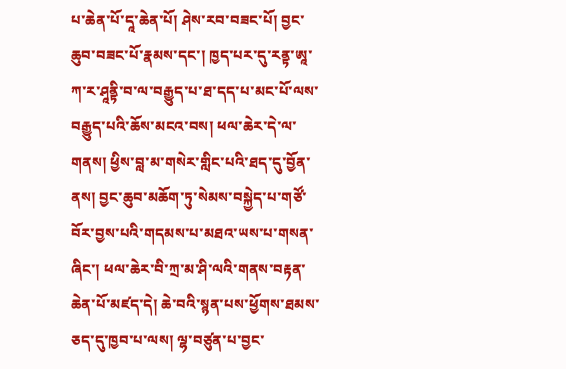པ་ཆེན་པོ་དཱ་ཆེན་པོ། ཤེས་རབ་བཟང་པོ། བྱང་ཆུབ་བཟང་པོ་རྣམས་དང་། ཁྱད་པར་དུ་རནྟ་ཨཱ་ཀ་ར་ཤཱནྟི་བ་ལ་བརྒྱུད་པ་ཐ་དད་པ་མང་པོ་ལས་བརྒྱུད་པའི་ཆོས་མངའ་བས། ཕལ་ཆེར་དེ་ལ་གནས། ཕྱིས་བླ་མ་གསེར་གླིང་པའི་ཐད་དུ་བྱོན་ནས། བྱང་ཆུབ་མཆོག་ཏུ་སེམས་བསྐྱེད་པ་གཙོ་བོར་བྱས་པའི་གདམས་པ་མཐའ་ཡས་པ་གསན་ཞིང་། ཕལ་ཆེར་བི་ཀྲ་མ་ཤི་ལའི་གནས་བརྟན་ཆེན་པོ་མཛད་དེ། ཆེ་བའི་སྙན་པས་ཕྱོགས་ཐམས་ཅད་དུ་ཁྱབ་པ་ལས། ལྷ་བཙུན་པ་བྱང་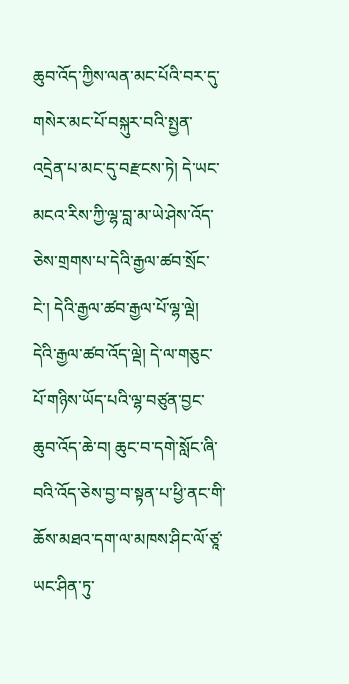ཆུབ་འོད་ཀྱིས་ལན་མང་པོའི་བར་དུ་གསེར་མང་པོ་བསྐུར་བའི་སྤྱན་འདྲེན་པ་མང་དུ་བརྫངས་ཏེ། དེ་ཡང་མངའ་རིས་ཀྱི་ལྷ་བླ་མ་ཡེ་ཤེས་འོད་ཅེས་གྲགས་པ་དེའི་རྒྱལ་ཚབ་སྲོང་ངེ་། དེའི་རྒྱལ་ཚབ་རྒྱལ་པོ་ལྷ་ལྡེ། དེའི་རྒྱལ་ཚབ་འོད་ལྡེ། དེ་ལ་གཅུང་པོ་གཉིས་ཡོད་པའི་ལྷ་བཙུན་བྱང་ཆུབ་འོད་ཆེ་བ། ཆུང་བ་དགེ་སློང་ཞི་བའི་འོད་ཅེས་བྱ་བ་སྟན་པ་ཕྱི་ནང་གི་ཆོས་མཐའ་དག་ལ་མཁས་ཤིང་ལོ་ཙཱ་ཡང་ཤིན་ཏུ་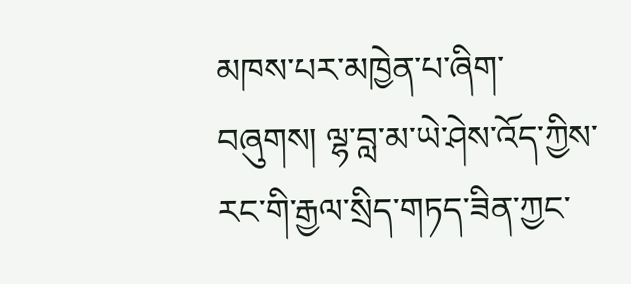མཁས་པར་མཁྱེན་པ་ཞིག་བཞུགས། ལྷ་བླ་མ་ཡེ་ཤེས་འོད་ཀྱིས་རང་གི་རྒྱལ་སྲིད་གཏད་ཟིན་ཀྱང་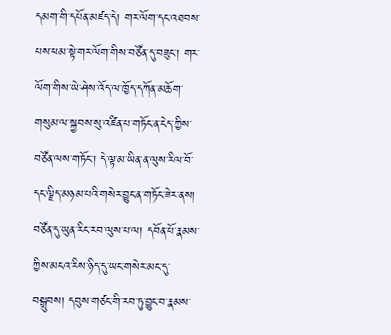དམག་གི་དཔོན་མཛད་དེ། གར་ལོག་དང་འཐབས་པས་ཕམ་སྟེ་གར་ལོག་གིས་བཙོན་དུ་བཟུང་། གར་ལོག་གིས་ཡེ་ཤེས་འོད་ལ་ཁྱོད་དཀོན་མཆོག་གསུམ་ལ་སྐྱབས་སུ་འཛིན་པ་གཏོང་ན་ངེད་ཀྱིས་བཙོན་ལས་གཏོང་། དེ་ལྟ་མ་ཡིན་ན་ལུས་རིལ་བོ་དང་ལྗིད་མཉམ་པའི་གསེར་བྱུང་ན་གཏོང་ཟེར་ནས། བཙོན་དུ་ཡུན་རིང་རབ་ལུས་པ་ལ། དབོན་པོ་རྣམས་ཀྱིས་མངའ་རིས་ཉིད་དུ་ཡང་གསེར་མང་དུ་བསྒྲུབས། དབུས་གཙང་གི་རབ་ཏུ་བྱུང་བ་རྣམས་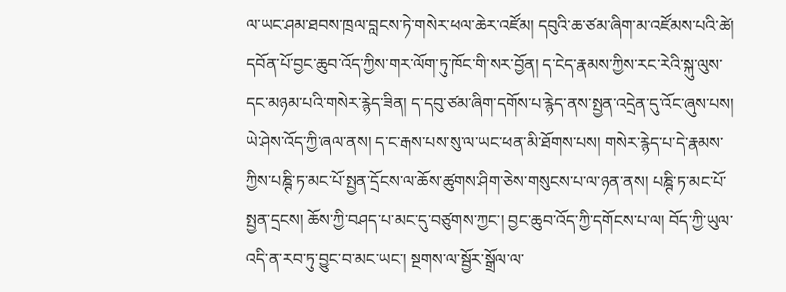ལ་ཡང་ཤམ་ཐབས་ཁྲལ་བླངས་ཏེ་གསེར་ཕལ་ཆེར་འཛོམ། དབུའི་ཆ་ཙམ་ཞིག་མ་འཛོམས་པའི་ཚེ། དབོན་པོ་བྱང་ཆུབ་འོད་ཀྱིས་གར་ལོག་ཏུ་ཁོང་གི་སར་བྱོན། ད་ངེད་རྣམས་ཀྱིས་རང་རེའི་སྐུ་ལུས་དང་མཉམ་པའི་གསེར་རྙེད་ཟིན། ད་དབུ་ཙམ་ཞིག་དགོས་པ་རྙེད་ནས་སྤྱན་འདྲེན་དུ་འོང་ཞུས་པས། ཡེ་ཤེས་འོད་ཀྱི་ཞལ་ནས། ད་ང་རྒས་པས་སུ་ལ་ཡང་ཕན་མི་ཐོགས་པས། གསེར་རྙེད་པ་དེ་རྣམས་ཀྱིས་པཎྚི་ཏ་མང་པོ་སྤྱན་དྲོངས་ལ་ཆོས་ཚུགས་ཤིག་ཅེས་གསུངས་པ་ལ་ཉན་ནས། པཎྚི་ཏ་མང་པོ་སྤྱན་དྲངས། ཆོས་ཀྱི་བཤད་པ་མང་དུ་བཙུགས་ཀྱང་། བྱང་ཆུབ་འོད་ཀྱི་དགོངས་པ་ལ། བོད་ཀྱི་ཡུལ་འདི་ན་རབ་ཏུ་བྱུང་བ་མང་ཡང་། སྔགས་ལ་སྦྱོར་སྒྲོལ་ལ་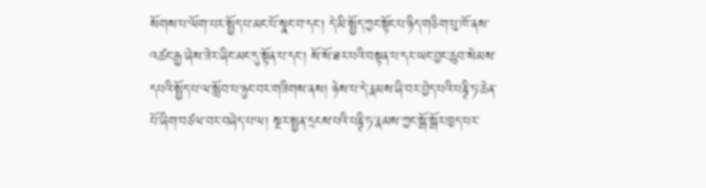སོགས་པ་ལོག་པར་སྤྱོད་པ་མང་པོ་སྣང་བ་དང་། དེ་མི་སྤྱོད་ཀྱང་སྟོང་པ་ཉིད་གཅིག་པུ་ཁོ་ནས་འཚང་རྒྱ་ཞེས་ཟེར་ཞིང་མང་དུ་སྟོན་པ་དང་། སོ་སོ་ཐར་པའི་བསྟན་པ་དར་ཡང་བྱང་ཆུབ་སེམས་དཔའི་སྤྱོད་པ་ལ་སློབ་པ་ཉུང་བར་གཟིགས་ནས། ཉེས་པ་དེ་རྣམས་ཞི་བར་བྱེད་པའི་པཎྚི་ཏ་ཆེན་པོ་ཞིག་བཙལ་བར་བཞེད་པ་ལ། སྔར་སྤྱན་དྲངས་པའི་པཎྚི་ཏ་རྣམས་ཀྱང་སྒོ་སྒོར་ཁྱད་པར་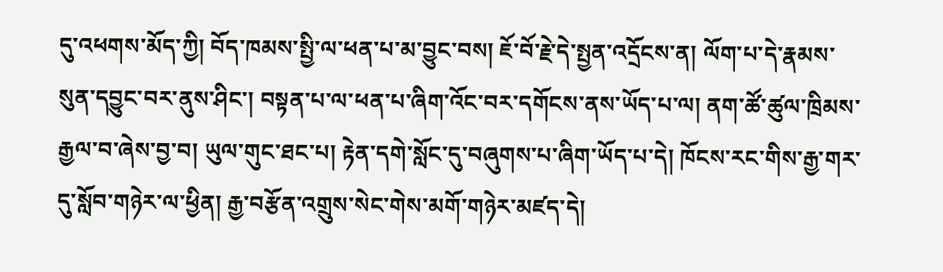དུ་འཕགས་མོད་ཀྱི། བོད་ཁམས་སྤྱི་ལ་ཕན་པ་མ་བྱུང་བས། ཇོ་བོ་རྗེ་དེ་སྤྱན་འདྲོངས་ན། ལོག་པ་དེ་རྣམས་སུན་དབྱུང་བར་ནུས་ཤིང་། བསྟན་པ་ལ་ཕན་པ་ཞིག་འོང་བར་དགོངས་ནས་ཡོད་པ་ལ། ནག་ཚོ་ཚུལ་ཁྲིམས་རྒྱལ་བ་ཞེས་བྱ་བ། ཡུལ་གུང་ཐང་པ། རྟེན་དགེ་སློང་དུ་བཞུགས་པ་ཞིག་ཡོད་པ་དེ། ཁོངས་རང་གིས་རྒྱ་གར་དུ་སློབ་གཉེར་ལ་ཕྱིན། རྒྱ་བརྩོན་འགྲུས་སེང་གེས་མགོ་གཉེར་མཛད་དེ།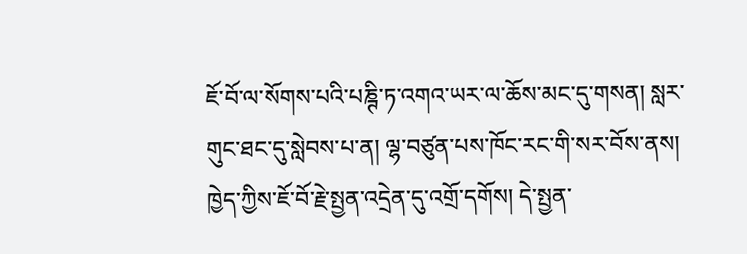ཇོ་བོ་ལ་སོགས་པའི་པཎྚི་ཏ་འགའ་ཡར་ལ་ཆོས་མང་དུ་གསན། སླར་གུང་ཐང་དུ་སླེབས་པ་ན། ལྷ་བཙུན་པས་ཁོང་རང་གི་སར་བོས་ནས། ཁྱེད་ཀྱིས་ཇོ་བོ་རྗེ་སྤྱན་འདྲེན་དུ་འགྲོ་དགོས། དེ་སྤྱན་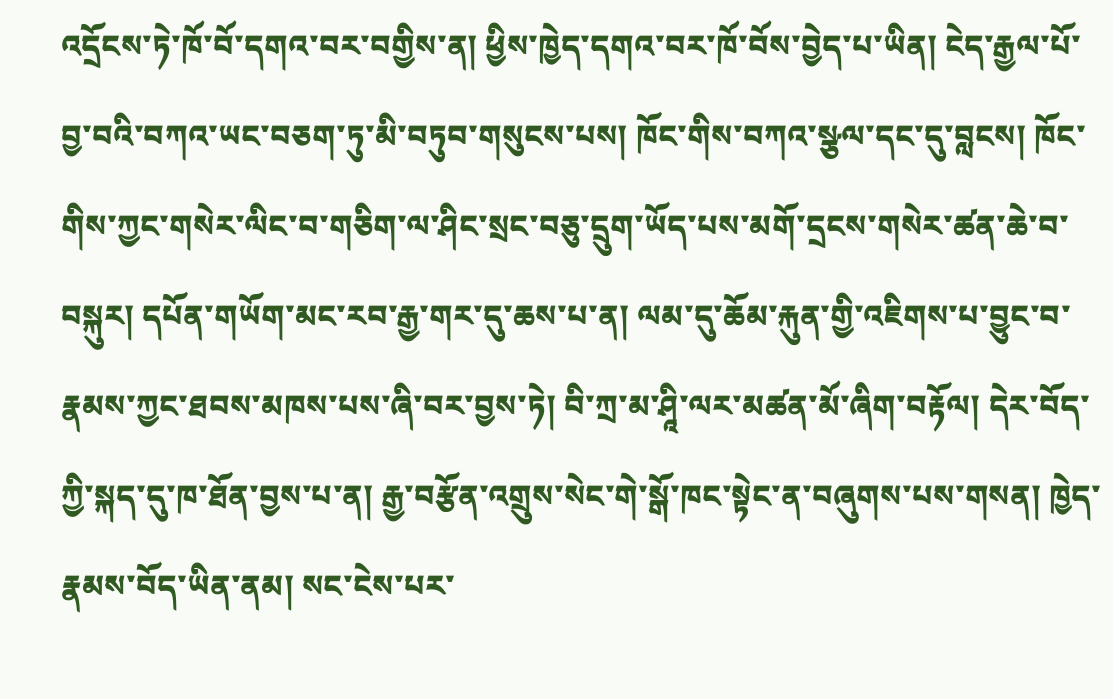འདྲོངས་ཏེ་ཁོ་བོ་དགའ་བར་བགྱིས་ན། ཕྱིས་ཁྱེད་དགའ་བར་ཁོ་བོས་བྱེད་པ་ཡིན། ངེད་རྒྱལ་པོ་བྱ་བའི་བཀའ་ཡང་བཅག་ཏུ་མི་བཏུབ་གསུངས་པས། ཁོང་གིས་བཀའ་སྩལ་དང་དུ་བླངས། ཁོང་གིས་ཀྱང་གསེར་ལིང་བ་གཅིག་ལ་ཤིང་སྲང་བཅུ་དྲུག་ཡོད་པས་མགོ་དྲངས་གསེར་ཚན་ཆེ་བ་བསྐུར། དཔོན་གཡོག་མང་རབ་རྒྱ་གར་དུ་ཆས་པ་ན། ལམ་དུ་ཆོམ་རྐུན་གྱི་འཇིགས་པ་བྱུང་བ་རྣམས་ཀྱང་ཐབས་མཁས་པས་ཞི་བར་བྱས་ཏེ། བི་ཀྲ་མ་ཤཱི་ལར་མཚན་མོ་ཞིག་བརྟོལ། དེར་བོད་ཀྱི་སྐད་དུ་ཁ་ཐོན་བྱས་པ་ན། རྒྱ་བརྩོན་འགྲུས་སེང་གེ་སྒོ་ཁང་སྟེང་ན་བཞུགས་པས་གསན། ཁྱེད་རྣམས་བོད་ཡིན་ནམ། སང་ངེས་པར་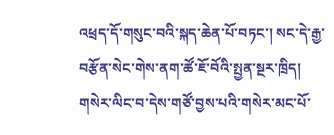འཕྲད་དོ་གསུང་བའི་སྐད་ཆེན་པོ་བཏང་། སང་དེ་རྒྱ་བརྩོན་སེང་གེས་ནག་ཚོ་ཇོ་བོའི་སྤྱན་སྔར་ཁྲིད། གསེར་ལིང་བ་དེས་གཙོ་བྱས་པའི་གསེར་མང་པོ་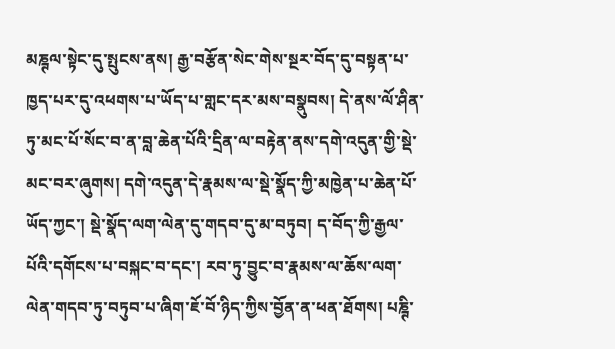མཎྚལ་སྟེང་དུ་སྤུངས་ནས། རྒྱ་བརྩོན་སེང་གེས་སྔར་བོད་དུ་བསྟན་པ་ཁྱད་པར་དུ་འཕགས་པ་ཡོད་པ་གླང་དར་མས་བསྣུབས། དེ་ནས་ལོ་ཤིན་ཏུ་མང་པོ་སོང་བ་ན་བླ་ཆེན་པོའི་དྲིན་ལ་བརྟེན་ནས་དགེ་འདུན་གྱི་སྡེ་མང་བར་ཞུགས། དགེ་འདུན་དེ་རྣམས་ལ་སྡེ་སྣོད་ཀྱི་མཁྱེན་པ་ཆེན་པོ་ཡོད་ཀྱང་། སྡེ་སྣོད་ལག་ལེན་དུ་གདབ་དུ་མ་བཏུབ། ད་བོད་ཀྱི་རྒྱལ་པོའི་དགོངས་པ་བསྐང་བ་དང་། རབ་ཏུ་བྱུང་བ་རྣམས་ལ་ཆོས་ལག་ལེན་གདབ་ཏུ་བཏུབ་པ་ཞིག་ཇོ་བོ་ཉིད་ཀྱིས་བྱོན་ན་ཕན་ཐོགས། པཎྚི་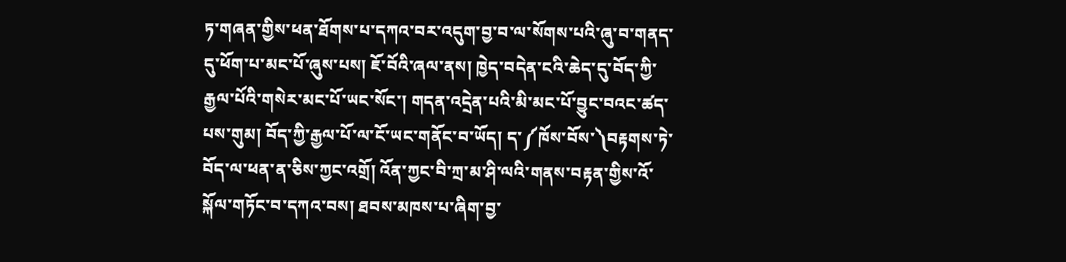ཏ་གཞན་གྱིས་ཕན་ཐོགས་པ་དཀའ་བར་འདུག་བྱ་བ་ལ་སོགས་པའི་ཞུ་བ་གནད་དུ་ཕོག་པ་མང་པོ་ཞུས་པས། ཇོ་བོའི་ཞལ་ནས། ཁྱེད་བདེན་ངའི་ཆེད་དུ་བོད་ཀྱི་རྒྱལ་པོའི་གསེར་མང་པོ་ཡང་སོང་། གདན་འདྲེན་པའི་མི་མང་པོ་བྱུང་བའང་ཚད་པས་གུམ། བོད་ཀྱི་རྒྱལ་པོ་ལ་ངོ་ཡང་གནོང་བ་ཡོད། ད་༼ཁོས་བོས་༽བརྟགས་ཏེ་བོད་ལ་ཕན་ན་ཅིས་ཀྱང་འགྲོ། འོན་ཀྱང་བི་ཀྲ་མ་ཤི་ལའི་གནས་བརྟན་གྱིས་འོ་སྐོལ་གཏོང་བ་དཀའ་བས། ཐབས་མཁས་པ་ཞིག་བྱ་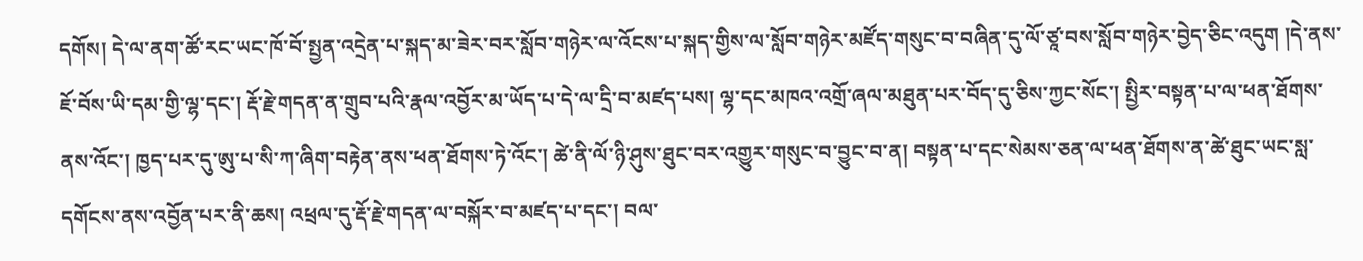དགོས། དེ་ལ་ནག་ཚོ་རང་ཡང་ཁོ་བོ་སྤྱན་འདྲེན་པ་སྐད་མ་ཟེར་བར་སློབ་གཉེར་ལ་འོངས་པ་སྐད་གྱིས་ལ་སློབ་གཉེར་མཛོད་གསུང་བ་བཞིན་དུ་ལོ་ཙཱ་བས་སློབ་གཉེར་བྱེད་ཅིང་འདུག །དེ་ནས་ཇོ་བོས་ཡི་དམ་གྱི་ལྷ་དང་། རྡོ་རྗེ་གདན་ན་གྲུབ་པའི་རྣལ་འབྱོར་མ་ཡོད་པ་དེ་ལ་དྲི་བ་མཛད་པས། ལྷ་དང་མཁའ་འགྲོ་ཞལ་མཐུན་པར་བོད་དུ་ཅིས་ཀྱང་སོང་། སྤྱིར་བསྟན་པ་ལ་ཕན་ཐོགས་ནས་འོང་། ཁྱད་པར་དུ་ཨུ་པ་སི་ཀ་ཞིག་བརྟེན་ནས་ཕན་ཐོགས་ཏེ་འོང་། ཚེ་ནི་ལོ་ཉི་ཤུས་ཐུང་བར་འགྱུར་གསུང་བ་བྱུང་བ་ན། བསྟན་པ་དང་སེམས་ཅན་ལ་ཕན་ཐོགས་ན་ཚེ་ཐུང་ཡང་སླ་དགོངས་ནས་འབྱོན་པར་ནི་ཆས། འཕྲལ་དུ་རྡོ་རྗེ་གདན་ལ་བསྐོར་བ་མཛད་པ་དང་། བལ་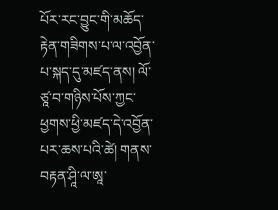པོར་རང་བྱུང་གི་མཆོད་རྟེན་གཟིགས་པ་ལ་འབྱོན་པ་སྐད་དུ་མཛད་ནས། ལོ་ཙཱ་བ་གཉིས་པོས་ཀྱང་ཕྱགས་ཕྱི་མཛད་དེ་འབྱོན་པར་ཆས་པའི་ཚེ། གནས་བརྟན་ཤཱི་ལ་ཨཱ་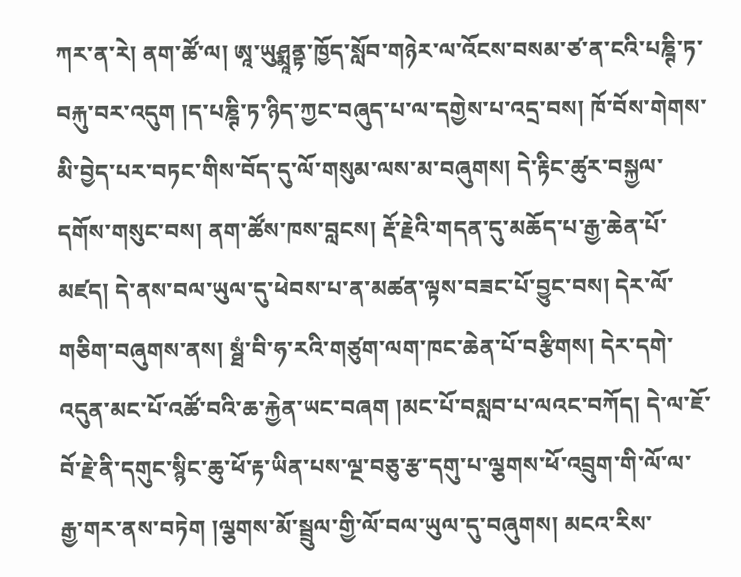ཀར་ན་རེ། ནག་ཚོ་ལ། ཨཱ་ཡུཤྨཱནྟ་ཁྱོད་སློབ་གཉེར་ལ་འོངས་བསམ་ཙ་ན་ངའི་པཎྚི་ཏ་བརྐུ་བར་འདུག །ད་པཎྚི་ཏ་ཉིད་ཀྱང་བཞུད་པ་ལ་དགྱེས་པ་འདྲ་བས། ཁོ་བོས་གེགས་མི་བྱེད་པར་བཏང་གིས་བོད་དུ་ལོ་གསུམ་ལས་མ་བཞུགས། དེ་རྟིང་ཚུར་བསྐྱལ་དགོས་གསུང་བས། ནག་ཚོས་ཁས་བླངས། རྡོ་རྗེའི་གདན་དུ་མཆོད་པ་རྒྱ་ཆེན་པོ་མཛད། དེ་ནས་བལ་ཡུལ་དུ་ཕེབས་པ་ན་མཚན་ལྟས་བཟང་པོ་བྱུང་བས། དེར་ལོ་གཅིག་བཞུགས་ནས། སྠཾ་བི་ཧ་རའི་གཙུག་ལག་ཁང་ཆེན་པོ་བརྩིགས། དེར་དགེ་འདུན་མང་པོ་འཚོ་བའི་ཆ་རྐྱེན་ཡང་བཞག །མང་པོ་བསླབ་པ་ལའང་བཀོད། དེ་ལ་ཇོ་བོ་རྗེ་ནི་དགུང་སྙིང་ཆུ་ཕོ་རྟ་ཡིན་པས་ལྔ་བཅུ་རྩ་དགུ་པ་ལྕགས་ཕོ་འབྲུག་གི་ལོ་ལ་རྒྱ་གར་ནས་བཏེག །ལྕགས་མོ་སྦྲུལ་གྱི་ལོ་བལ་ཡུལ་དུ་བཞུགས། མངའ་རིས་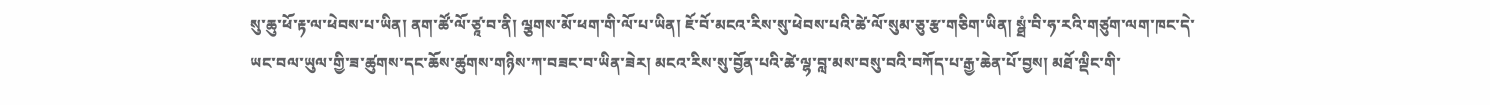སུ་ཆུ་ཕོ་རྟ་ལ་ཕེབས་པ་ཡིན། ནག་ཚོ་ལོ་ཙཱ་བ་ནི། ལྕགས་མོ་ཕག་གི་ལོ་པ་ཡིན། ཇོ་བོ་མངའ་རིས་སུ་ཕེབས་པའི་ཚེ་ལོ་སུམ་ཅུ་རྩ་གཅིག་ཡིན། སྠཾ་བི་ཧ་རའི་གཙུག་ལག་ཁང་དེ་ཡང་བལ་ཡུལ་གྱི་ཟ་ཚུགས་དང་ཆོས་ཚུགས་གཉིས་ཀ་བཟང་བ་ཡིན་ཟེར། མངའ་རིས་སུ་བྱོན་པའི་ཚེ་ལྷ་བླ་མས་བསུ་བའི་བཀོད་པ་རྒྱ་ཆེན་པོ་བྱས། མཐོ་ལྡིང་གི་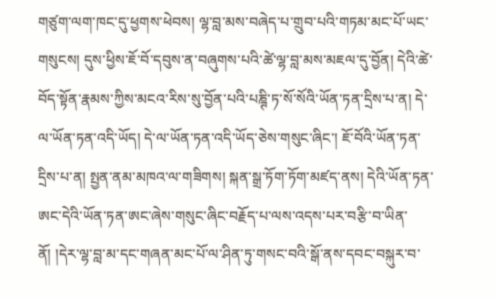གཙུག་ལག་ཁང་དུ་ཕྱགས་ཕེབས། ལྷ་བླ་མས་བཞེད་པ་གྲུབ་པའི་གཏམ་མང་པོ་ཡང་གསུངས། དུས་ཕྱིས་ཇོ་བོ་དབུས་ན་བཞུགས་པའི་ཚེ་ལྷ་བླ་མས་མཇལ་དུ་བྱོན། དེའི་ཚེ་བོད་སྟོན་རྣམས་ཀྱིས་མངའ་རིས་སུ་བྱོན་པའི་པཎྚི་ཏ་སོ་སོའི་ཡོན་ཏན་དྲིས་པ་ན། དེ་ལ་ཡོན་ཏན་འདི་ཡོད། དེ་ལ་ཡོན་ཏན་འདི་ཡོད་ཅེས་གསུང་ཞིང་། ཇོ་བོའི་ཡོན་ཏན་དྲིས་པ་ན། སྤྱན་ནམ་མཁའ་ལ་གཟིགས། སྐན་སྒྲ་ཏོག་ཏོག་མཛད་ནས། དེའི་ཡོན་ཏན་ཨང་དེའི་ཡོན་ཏན་ཨང་ཞེས་གསུང་ཞིང་བརྗོད་པ་ལས་འདས་པར་བརྩི་བ་ཡིན་ནོ། །དེར་ལྷ་བླ་མ་དང་གཞན་མང་པོ་ལ་ཤིན་ཏུ་གསང་བའི་སྒོ་ནས་དབང་བསྐུར་བ་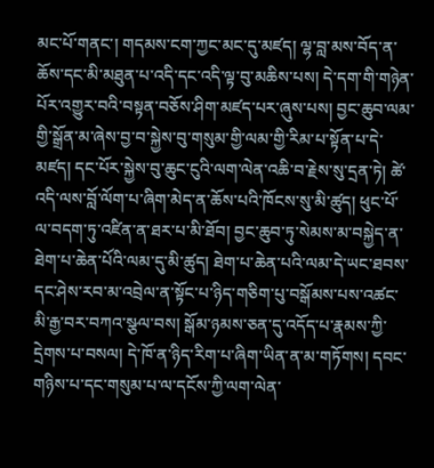མང་པོ་གནང་། གདམས་ངག་ཀྱང་མང་དུ་མཛད། ལྷ་བླ་མས་བོད་ན་ཆོས་དང་མི་མཐུན་པ་འདི་དང་འདི་ལྟ་བུ་མཆིས་པས། དེ་དག་གི་གཉེན་པོར་འགྱུར་བའི་བསྟན་བཅོས་ཤིག་མཛད་པར་ཞུས་པས། བྱང་ཆུབ་ལམ་གྱི་སྒྲོན་མ་ཞེས་བྱ་བ་སྐྱེས་བུ་གསུམ་གྱི་ལམ་གྱི་རིམ་པ་སྟོན་པ་དེ་མཛད། དང་པོར་སྐྱེས་བུ་ཆུང་ངུའི་ལག་ལེན་འཆི་བ་རྗེས་སུ་དྲན་ཏེ། ཚེ་འདི་ལས་བློ་ལོག་པ་ཞིག་མེད་ན་ཆོས་པའི་ཁོངས་སུ་མི་ཚུད། ཕུང་པོ་ལ་བདག་ཏུ་འཛིན་ན་ཐར་པ་མི་ཐོབ། བྱང་ཆུབ་ཏུ་སེམས་མ་བསྐྱེད་ན་ཐེག་པ་ཆེན་པོའི་ལམ་དུ་མི་ཚུད། ཐེག་པ་ཆེན་པའི་ལམ་དེ་ཡང་ཐབས་དང་ཤེས་རབ་མ་འབྲེལ་ན་སྟོང་པ་ཉིད་གཅིག་པུ་བསྒོམས་པས་འཚང་མི་རྒྱ་བར་བཀའ་སྩལ་བས། སྒོམ་ཉམས་ཅན་དུ་འདོད་པ་རྣམས་ཀྱི་དྲེགས་པ་བསལ། དེ་ཁོ་ན་ཉིད་རིག་པ་ཞིག་ཡིན་ན་མ་གཏོགས། དབང་གཉིས་པ་དང་གསུམ་པ་ལ་དངོས་ཀྱི་ལག་ལེན་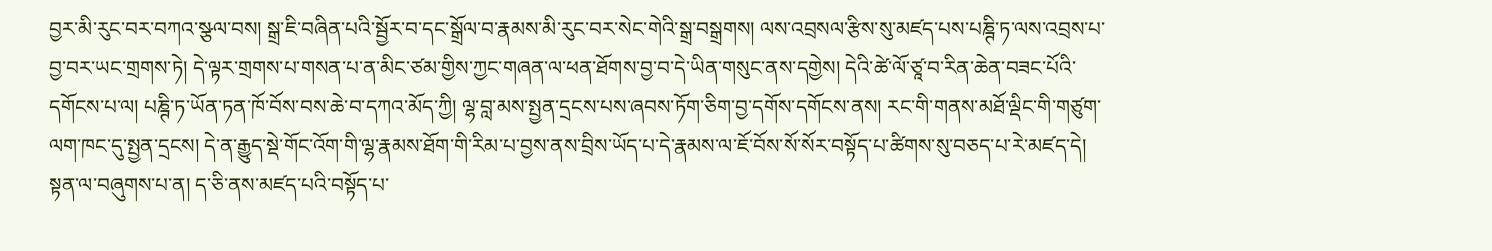བྱར་མི་རུང་བར་བཀའ་སྩལ་བས། སྒྲ་ཇི་བཞིན་པའི་སྦྱོར་བ་དང་སྒྲོལ་བ་རྣམས་མི་རུང་བར་སེང་གེའི་སྒྲ་བསྒྲགས། ལས་འབྲསལ་རྩིས་སུ་མཛད་པས་པཎྚི་ཏ་ལས་འབྲས་པ་བྱ་བར་ཡང་གྲགས་ཏེ། དེ་ལྟར་གྲགས་པ་གསན་པ་ན་མིང་ཙམ་གྱིས་ཀྱང་གཞན་ལ་ཕན་ཐོགས་བྱ་བ་དེ་ཡིན་གསུང་ནས་དགྱེས། དེའི་ཚེ་ལོ་ཙཱ་བ་རིན་ཆེན་བཟང་པོའི་དགོངས་པ་ལ། པཎྚི་ཏ་ཡོན་ཏན་ཁོ་བོས་བས་ཆེ་བ་དཀའ་མོད་ཀྱི། ལྷ་བླ་མས་སྤྱན་དྲངས་པས་ཞབས་ཏོག་ཅིག་བྱ་དགོས་དགོངས་ནས། རང་གི་གནས་མཐོ་ལྡིང་གི་གཙུག་ལག་ཁང་དུ་སྤྱན་དྲངས། དེ་ན་རྒྱུད་སྡེ་གོང་འོག་གི་ལྷ་རྣམས་ཐོག་གི་རིམ་པ་བྱས་ནས་བྲིས་ཡོད་པ་དེ་རྣམས་ལ་ཇོ་བོས་སོ་སོར་བསྟོད་པ་ཚིགས་སུ་བཅད་པ་རེ་མཛད་དེ། སྟན་ལ་བཞུགས་པ་ན། ད་ཅི་ནས་མཛད་པའི་བསྟོད་པ་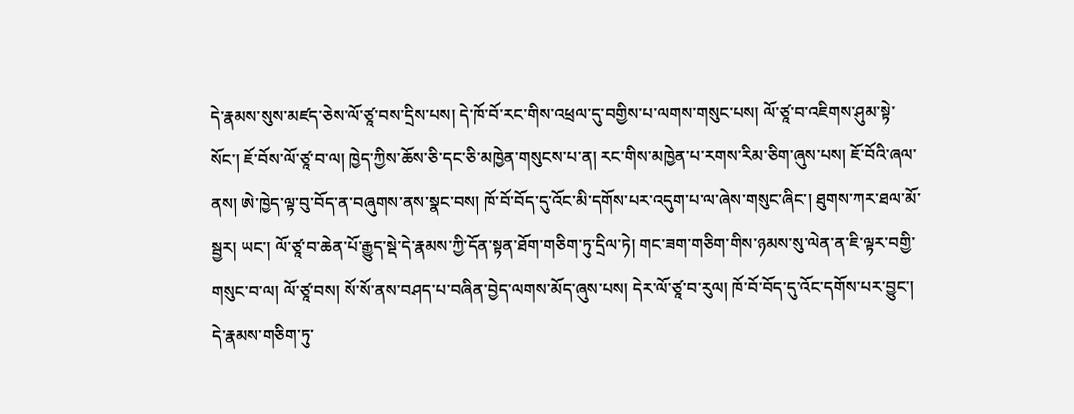དེ་རྣམས་སུས་མཛད་ཅེས་ལོ་ཙཱ་བས་དྲིས་པས། དེ་ཁོ་བོ་རང་གིས་འཕྲལ་དུ་བགྱིས་པ་ལགས་གསུང་པས། ལོ་ཙཱ་བ་འཇིགས་ཤུམ་སྟེ་སོང་། ཇོ་བོས་ལོ་ཙཱ་བ་ལ། ཁྱེད་ཀྱིས་ཆོས་ཅི་དང་ཅི་མཁྱེན་གསུངས་པ་ན། རང་གིས་མཁྱེན་པ་རགས་རིམ་ཅིག་ཞུས་པས། ཇོ་བོའི་ཞལ་ནས། ཨེ་ཁྱེད་ལྟ་བུ་བོད་ན་བཞུགས་ནས་སྣང་བས། ཁོ་བོ་བོད་དུ་འོང་མི་དགོས་པར་འདུག་པ་ལ་ཞེས་གསུང་ཞིང་། ཐུགས་ཀར་ཐལ་མོ་སྦྱར། ཡང་། ལོ་ཙཱ་བ་ཆེན་པོ་རྒྱུད་སྡེ་དེ་རྣམས་ཀྱི་དོན་སྟན་ཐོག་གཅིག་ཏུ་དྲིལ་ཏེ། གང་ཟག་གཅིག་གིས་ཉམས་སུ་ལེན་ན་ཇི་ལྟར་བགྱི་གསུང་བ་ལ། ལོ་ཙཱ་བས། སོ་སོ་ནས་བཤད་པ་བཞིན་བྱེད་ལགས་མོད་ཞུས་པས། དེར་ལོ་ཙཱ་བ་རུལ། ཁོ་བོ་བོད་དུ་འོང་དགོས་པར་བྱུང་། དེ་རྣམས་གཅིག་ཏུ་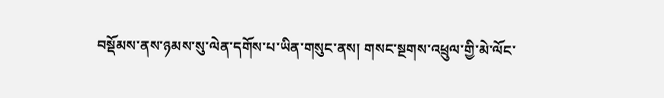བསྡོམས་ནས་ཉམས་སུ་ལེན་དགོས་པ་ཡིན་གསུང་ནས། གསང་སྔགས་འཕྲུལ་གྱི་མེ་ལོང་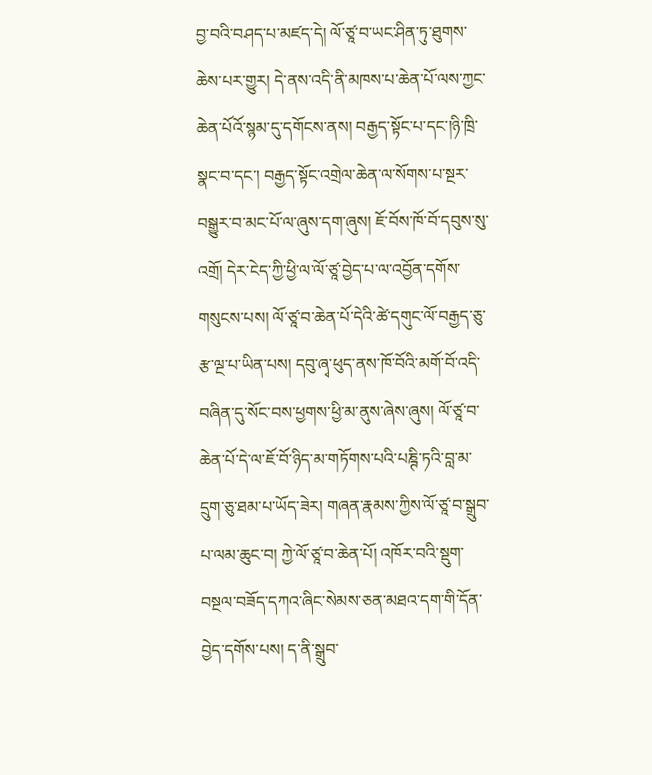བྱ་བའི་བཤད་པ་མཛད་དེ། ལོ་ཙཱ་བ་ཡང་ཤིན་ཏུ་ཐུགས་ཆེས་པར་གྱུར། དེ་ནས་འདི་ནི་མཁས་པ་ཆེན་པོ་ལས་ཀྱང་ཆེན་པོའོ་སྙམ་དུ་དགོངས་ནས། བརྒྱད་སྟོང་པ་དང་།ཉི་ཁྲི་སྣང་བ་དང་། བརྒྱད་སྟོང་འགྲེལ་ཆེན་ལ་སོགས་པ་སྔར་བསྒྱུར་བ་མང་པོ་ལ་ཞུས་དག་ཞུས། ཇོ་བོས་ཁོ་བོ་དབུས་སུ་འགྲོ། དེར་ངེད་ཀྱི་ཕྱི་ལ་ལོ་ཙཱ་བྱེད་པ་ལ་འབྱོན་དགོས་གསུངས་པས། ལོ་ཙཱ་བ་ཆེན་པོ་དེའི་ཚེ་དགུང་ལོ་བརྒྱད་ཅུ་རྩ་ལྔ་པ་ཡིན་པས། དབུ་ཞྭ་ཕུད་ནས་ཁོ་བོའི་མགོ་བོ་འདི་བཞིན་དུ་སོང་བས་ཕྱགས་ཕྱི་མ་ནུས་ཞེས་ཞུས། ལོ་ཙཱ་བ་ཆེན་པོ་དེ་ལ་ཇོ་བོ་ཉིད་མ་གཏོགས་པའི་པཎྚི་ཏའི་བླ་མ་དྲུག་ཅུ་ཐམ་པ་ཡོད་ཟེར། གཞན་རྣམས་ཀྱིས་ལོ་ཙཱ་བ་སྒྲུབ་པ་ལམ་ཆུང་བ། ཀྱེ་ལོ་ཙཱ་བ་ཆེན་པོ། འཁོར་བའི་སྡུག་བསྔལ་བཟོད་དཀའ་ཞིང་སེམས་ཅན་མཐའ་དག་གི་དོན་བྱེད་དགོས་པས། ད་ནི་སྒྲུབ་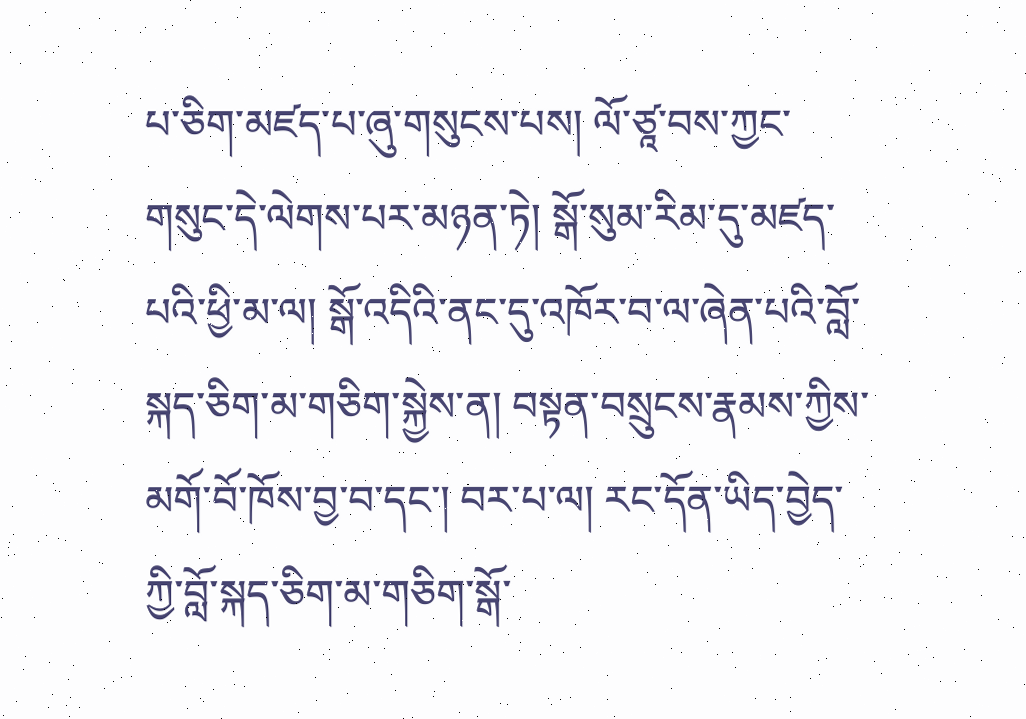པ་ཅིག་མཛད་པ་ཞུ་གསུངས་པས། ལོ་ཙཱ་བས་ཀྱང་གསུང་དེ་ལེགས་པར་མཉན་ཏེ། སྒོ་སུམ་རིམ་དུ་མཛད་པའི་ཕྱི་མ་ལ། སྒོ་འདིའི་ནང་དུ་འཁོར་བ་ལ་ཞེན་པའི་བློ་སྐད་ཅིག་མ་གཅིག་སྐྱེས་ན། བསྟན་བསྲུངས་རྣམས་ཀྱིས་མགོ་བོ་ཁོས་བྱ་བ་དང་། བར་པ་ལ། རང་དོན་ཡིད་བྱེད་ཀྱི་བློ་སྐད་ཅིག་མ་གཅིག་སྒོ་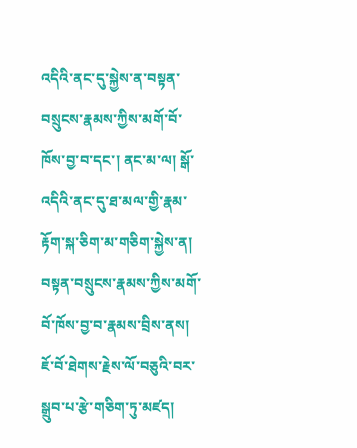འདིའི་ནང་དུ་སྐྱེས་ན་བསྟན་བསྲུངས་རྣམས་ཀྱིས་མགོ་བོ་ཁོས་བྱ་བ་དང་། ནང་མ་ལ། སྒོ་འདིའི་ནང་དུ་ཐ་མལ་གྱི་རྣམ་རྟོག་སྐ་ཅིག་མ་གཅིག་སྐྱེས་ན། བསྟན་བསྲུངས་རྣམས་ཀྱིས་མགོ་བོ་ཁོས་བྱ་བ་རྣམས་བྲིས་ནས། ཇོ་བོ་ཐེགས་རྗེས་ལོ་བཅུའི་བར་སྒྲུབ་པ་རྩེ་གཅིག་ཏུ་མཛད།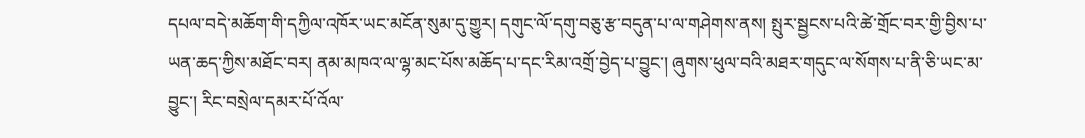དཔལ་བདེ་མཆོག་གི་དཀྱིལ་འཁོར་ཡང་མངོན་སུམ་དུ་གྱུར། དགུང་ལོ་དགུ་བཅུ་རྩ་བདུན་པ་ལ་གཤེགས་ནས། སྤུར་སྦྱངས་པའི་ཚེ་གྲོང་བར་གྱི་བྱིས་པ་ཡན་ཆད་ཀྱིས་མཐོང་བར། ནམ་མཁའ་ལ་ལྷ་མང་པོས་མཆོད་པ་དང་རིམ་འགྲོ་བྱེད་པ་བྱུང་། ཞུགས་ཕུལ་བའི་མཐར་གདུང་ལ་སོགས་པ་ནི་ཅི་ཡང་མ་བྱུང་། རིང་བསྲེལ་དམར་པོ་འོལ་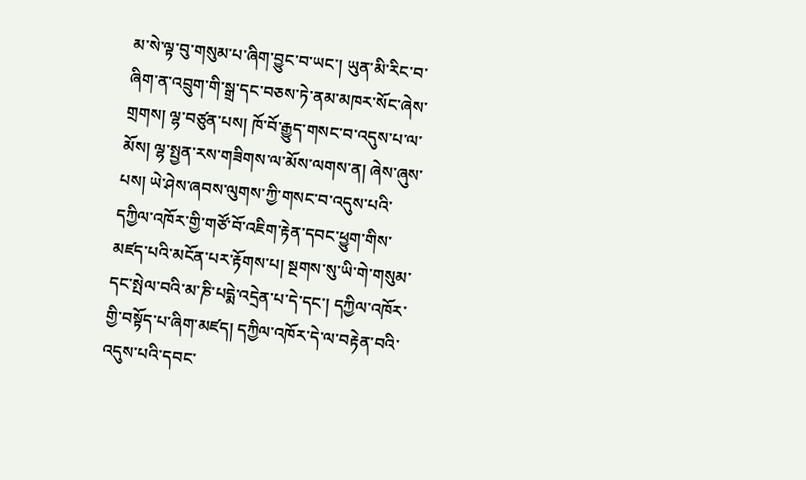མ་སེ་ལྟ་བུ་གསུམ་པ་ཞིག་བྱུང་བ་ཡང་། ཡུན་མི་རིང་བ་ཞིག་ན་འབྲུག་གི་སྒྲ་དང་བཅས་ཏེ་ནམ་མཁར་སོང་ཞེས་གྲགས། ལྷ་བཙུན་པས། ཁོ་བོ་རྒྱུད་གསང་བ་འདུས་པ་ལ་མོས། ལྷ་སྤྱན་རས་གཟིགས་ལ་མོས་ལགས་ན། ཞེས་ཞུས་པས། ཡེ་ཤེས་ཞབས་ལུགས་ཀྱི་གསང་བ་འདུས་པའི་དཀྱིལ་འཁོར་གྱི་གཙོ་བོ་འཇིག་རྟེན་དབང་ཕྱུག་གིས་མཛད་པའི་མངོན་པར་རྟོགས་པ། སྔགས་སུ་ཡི་གེ་གསུམ་དང་སྤེལ་བའི་མ་ཎི་པདྨེ་འདྲེན་པ་དེ་དང་། དཀྱིལ་འཁོར་གྱི་བསྟོད་པ་ཞིག་མཛད། དཀྱིལ་འཁོར་དེ་ལ་བརྟེན་བའི་འདུས་པའི་དབང་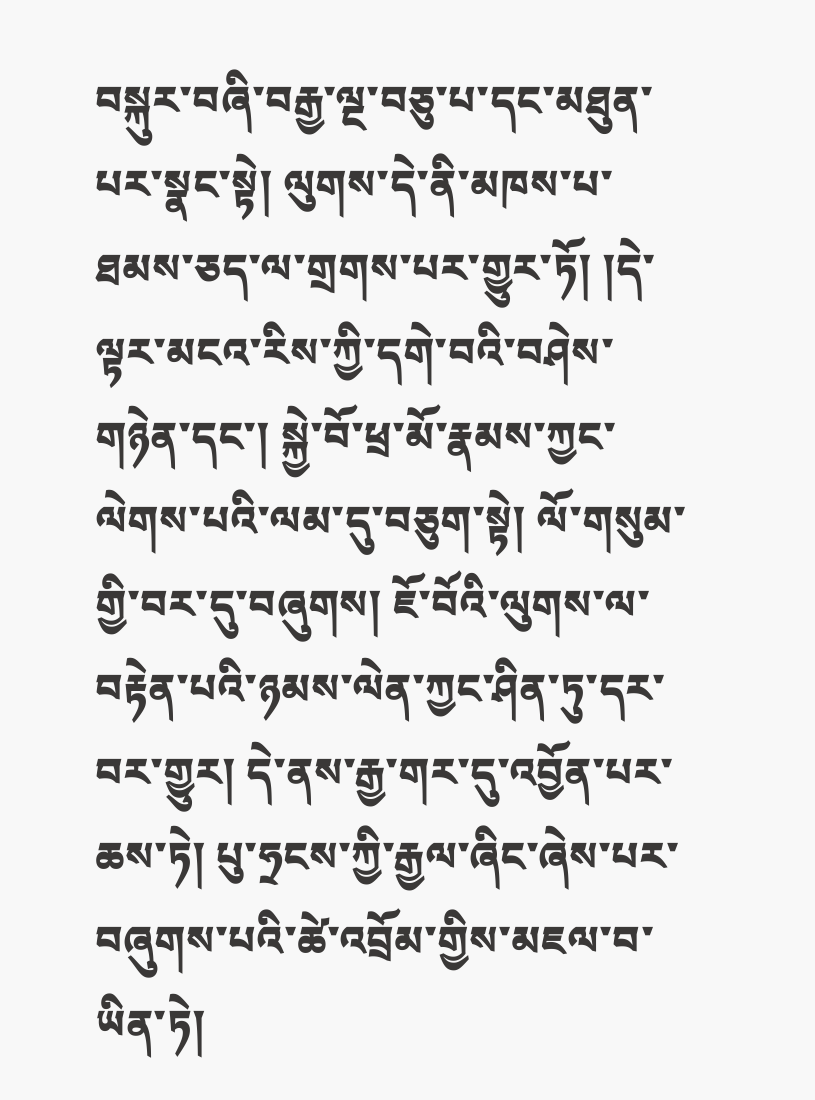བསྐུར་བཞི་བརྒྱ་ལྔ་བཅུ་པ་དང་མཐུན་པར་སྣང་སྟེ། ལུགས་དེ་ནི་མཁས་པ་ཐམས་ཅད་ལ་གྲགས་པར་གྱུར་ཏོ། །དེ་ལྟར་མངའ་རིས་ཀྱི་དགེ་བའི་བཤེས་གཉེན་དང་། སྐྱེ་བོ་ཕྲ་མོ་རྣམས་ཀྱང་ལེགས་པའི་ལམ་དུ་བཅུག་སྟེ། ལོ་གསུམ་གྱི་བར་དུ་བཞུགས། ཇོ་བོའི་ལུགས་ལ་བརྟེན་པའི་ཉམས་ལེན་ཀྱང་ཤིན་ཏུ་དར་བར་གྱུར། དེ་ནས་རྒྱ་གར་དུ་འབྱོན་པར་ཆས་ཏེ། པུ་ཧྲངས་ཀྱི་རྒྱལ་ཞིང་ཞེས་པར་བཞུགས་པའི་ཚེ་འབྲོམ་གྱིས་མཇལ་བ་ཡིན་ཏེ།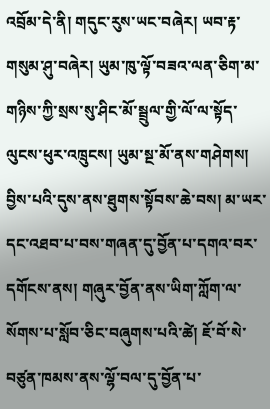འབྲོམ་དེ་ནི། གདུང་རུས་ཡང་བཞེར། ཡབ་རྟ་གསུམ་ཤུ་བཞེར། ཡུམ་ཁུ་ལྟོ་བཟའ་ལན་ཅིག་མ་གཉིས་ཀྱི་སྲས་སུ་ཤིང་མོ་སྦྲུལ་གྱི་ལོ་ལ་སྟོད་ལུངས་ཕུར་འཁྲུངས། ཡུམ་སྔ་མོ་ནས་གཤེགས། བྱིས་པའི་དུས་ནས་ཐུགས་སྟོབས་ཆེ་བས། མ་ཡར་དང་འཐབ་པ་བས་གཞན་དུ་བྱོན་པ་དགའ་བར་དགོངས་ནས། གཞུར་བྱོན་ནས་ཡིག་ཀློག་ལ་སོགས་པ་སློབ་ཅིང་བཞུགས་པའི་ཚེ། ཇོ་བོ་སེ་བཙུན་ཁམས་ནས་ལྷོ་བལ་དུ་བྱོན་པ་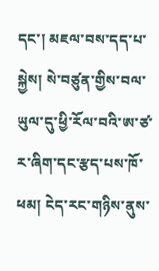དང་། མཇལ་བས་དད་པ་སྐྱེས། སེ་བཙུན་གྱིས་བལ་ཡུལ་དུ་ཕྱི་རོལ་བའི་ཨ་ཙ་ར་ཞིག་དང་རྩད་པས་ཁོ་ཕམ། ངེད་རང་གཉིས་ནུས་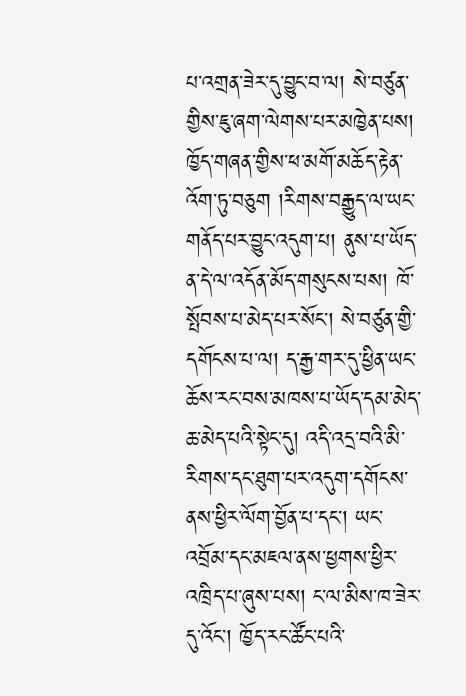པ་འགྲན་ཟེར་དུ་བྱུང་བ་ལ། སེ་བཙུན་གྱིས་ཇུ་ཞག་ལེགས་པར་མཁྱེན་པས། ཁྱོད་གཞན་གྱིས་ཕ་མགོ་མཆོད་རྟེན་འོག་ཏུ་བཅུག །རིགས་བརྒྱུད་ལ་ཡང་གནོད་པར་བྱུང་འདུག་པ། ནུས་པ་ཡོད་ན་དེ་ལ་འདོན་མོད་གསུངས་པས། ཁོ་སྤོབས་པ་མེད་པར་སོང་། སེ་བཙུན་གྱི་དགོངས་པ་ལ། ད་རྒྱ་གར་དུ་ཕྱིན་ཡང་ཆོས་རང་བས་མཁས་པ་ཡོད་དམ་མེད་ཆ་མེད་པའི་སྟེང་དུ། འདི་འདྲ་བའི་མི་རིགས་དང་ཐུག་པར་འདུག་དགོངས་ནས་ཕྱིར་ལོག་བྱོན་པ་དང་། ཡང་འབྲོམ་དང་མཇལ་ནས་ཕྱགས་ཕྱིར་འཁྲིད་པ་ཞུས་པས། ང་ལ་མིས་ཁ་ཟེར་དུ་འོང་། ཁྱོད་རང་ཚོང་པའི་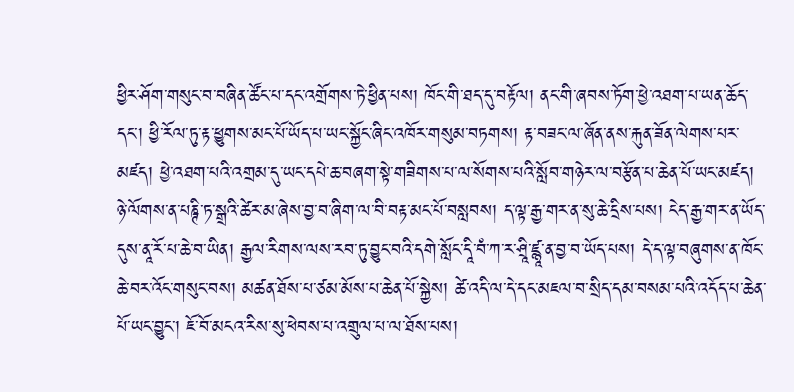ཕྱིར་ཤོག་གསུང་བ་བཞིན་ཚོང་པ་དང་འགྲོགས་ཏེ་ཕྱིན་པས། ཁོང་གི་ཐད་དུ་བརྟོལ། ནང་གི་ཞབས་ཏོག་ཕྱེ་འཐག་པ་ཡན་ཆོད་དང་། ཕྱི་རོལ་ཏུ་རྟ་ཕྱུགས་མང་པོ་ཡོད་པ་ཡང་སྐྱོང་ཞིང་འཁོར་གསུམ་བཏགས། རྟ་བཟང་ལ་ཞོན་ནས་རྐུན་ཟོན་ལེགས་པར་མཛད། ཕྱེ་འཐག་པའི་འགྲམ་དུ་ཡང་དཔེ་ཆ་བཞག་སྟེ་གཟིགས་པ་ལ་སོགས་པའི་སློབ་གཉེར་ལ་བརྩོན་པ་ཆེན་པོ་ཡང་མཛད། ཉེ་ལོགས་ན་པཎྚི་ཏ་སྒྲའི་ཚེར་མ་ཞེས་བྱ་བ་ཞིག་ལ་བི་བརྟ་མང་པོ་བསླབས། ད་ལྟ་རྒྱ་གར་ན་སུ་ཆེ་དྲིས་པས། ངེད་རྒྱ་གར་ན་ཡོད་དུས་ནཱ་རོ་པ་ཆེ་བ་ཡིན། རྒྱལ་རིགས་ལས་རབ་ཏུ་བྱུང་བའི་དགེ་སློང་དཱི་བཾ་ཀ་ར་ཤྲཱི་ཛྙཱ་ན་བྱ་བ་ཡོད་པས། དེ་ད་ལྟ་བཞུགས་ན་ཁོང་ཆེ་བར་འོང་གསུང་བས། མཚན་ཐོས་པ་ཙམ་མོས་པ་ཆེན་པོ་སྐྱེས། ཚེ་འདི་ལ་དེ་དང་མཇལ་བ་སྲིད་དམ་བསམ་པའི་འདོད་པ་ཆེན་པོ་ཡང་བྱུང་། ཇོ་བོ་མངའ་རིས་སུ་ཕེབས་པ་འགྲུལ་པ་ལ་ཐོས་པས།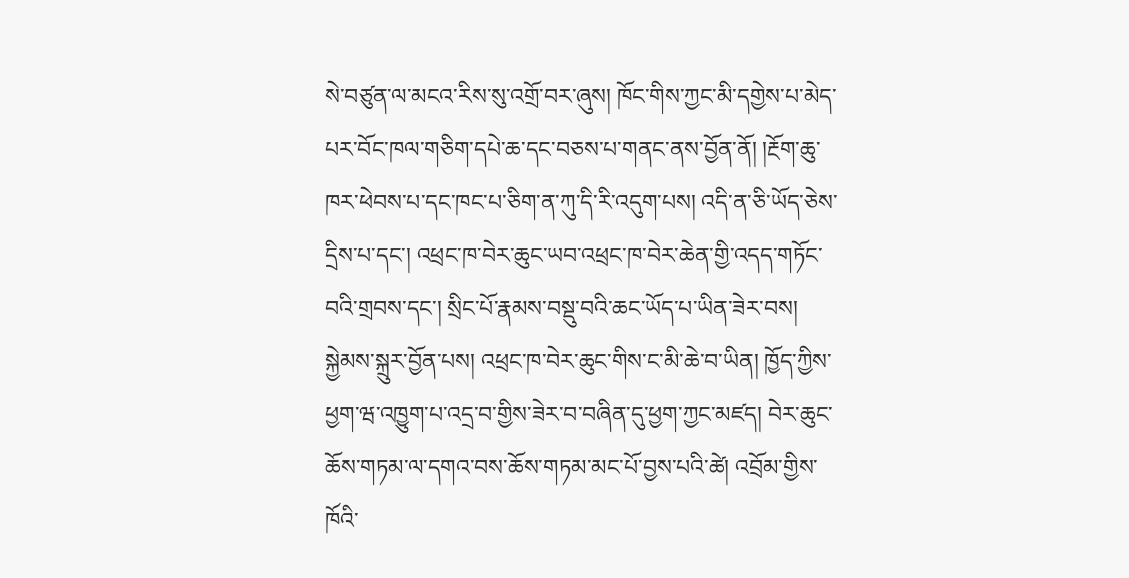སེ་བཙུན་ལ་མངའ་རིས་སུ་འགྲོ་བར་ཞུས། ཁོང་གིས་ཀྱང་མི་དགྱེས་པ་མེད་པར་བོང་ཁལ་གཅིག་དཔེ་ཆ་དང་བཅས་པ་གནང་ནས་བྱོན་ནོ། །རྔོག་ཆུ་ཁར་ཕེབས་པ་དང་ཁང་པ་ཅིག་ན་ཀུ་དི་རི་འདུག་པས། འདི་ན་ཅི་ཡོད་ཅེས་དྲིས་པ་དང་། འཕྲང་ཁ་བེར་ཆུང་ཡབ་འཕྲང་ཁ་བེར་ཆེན་གྱི་འདད་གཏོང་བའི་གྲབས་དང་། སྲིང་པོ་རྣམས་བསྡུ་བའི་ཆང་ཡོད་པ་ཡིན་ཟེར་བས། སྐྱེམས་སྐྲུར་བྱོན་པས། འཕྲང་ཁ་བེར་ཆུང་གིས་ང་མི་ཆེ་བ་ཡིན། ཁྱོད་ཀྱིས་ཕྱག་ཝ་འཁྱུག་པ་འདྲ་བ་གྱིས་ཟེར་བ་བཞིན་དུ་ཕྱག་ཀྱང་མཛད། བེར་ཆུང་ཆོས་གཏམ་ལ་དགའ་བས་ཆོས་གཏམ་མང་པོ་བྱས་པའི་ཚེ། འབྲོམ་གྱིས་ཁོའི་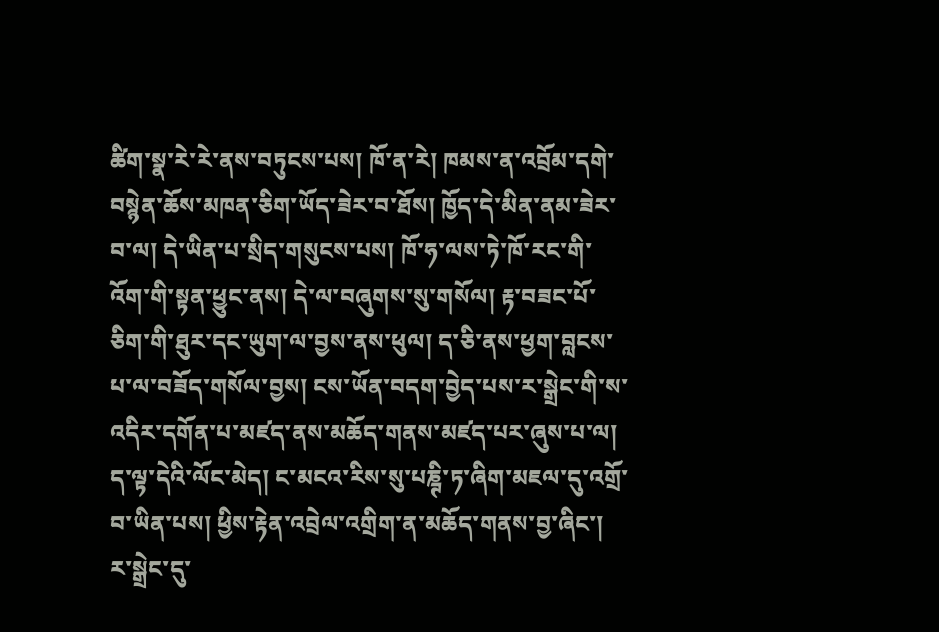ཚིག་སྣ་རེ་རེ་ནས་བཏུངས་པས། ཁོ་ན་རེ། ཁམས་ན་འབྲོམ་དགེ་བསྙེན་ཆོས་མཁན་ཅིག་ཡོད་ཟེར་བ་ཐོས། ཁྱོད་དེ་མིན་ནམ་ཟེར་བ་ལ། དེ་ཡིན་པ་སྲིད་གསུངས་པས། ཁོ་ཧ་ལས་ཏེ་ཁོ་རང་གི་འོག་གི་སྟན་ཕྱུང་ནས། དེ་ལ་བཞུགས་སུ་གསོལ། རྟ་བཟང་པོ་ཅིག་གི་ཐུར་དང་ཡུག་ལ་བྱས་ནས་ཕུལ། ད་ཅི་ནས་ཕྱག་བླངས་པ་ལ་བཟོད་གསོལ་བྱས། ངས་ཡོན་བདག་བྱེད་པས་ར་སྒྲེང་གི་ས་འདིར་དགོན་པ་མཛད་ནས་མཆོད་གནས་མཛད་པར་ཞུས་པ་ལ། ད་ལྟ་དེའི་ལོང་མེད། ང་མངའ་རིས་སུ་པཎྚི་ཏ་ཞིག་མཇལ་དུ་འགྲོ་བ་ཡིན་པས། ཕྱིས་རྟེན་འབྲེལ་འགྲིག་ན་མཆོད་གནས་བྱ་ཞིང་། ར་སྒྲེང་དུ་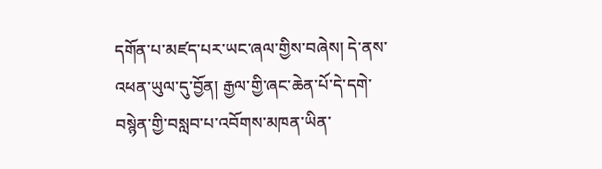དགོན་པ་མཛད་པར་ཡང་ཞལ་གྱིས་བཞེས། དེ་ནས་འཕན་ཡུལ་དུ་བྱོན། རྒྱལ་གྱི་ཞང་ཆེན་པོ་དེ་དགེ་བསྙེན་གྱི་བསླབ་པ་འབོགས་མཁན་ཡིན་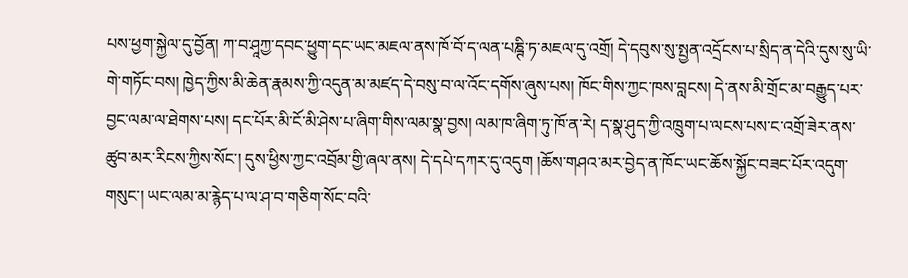པས་ཕྱག་སྐྱེལ་དུ་བྱོན། ཀ་བ་ཤཱཀྱ་དབང་ཕྱུག་དང་ཡང་མཇལ་ནས་ཁོ་བོ་ད་ལན་པཎྚི་ཏ་མཇལ་དུ་འགྲོ། དེ་དབུས་སུ་སྤྱན་འདྲོངས་པ་སྲིད་ན་དེའི་དུས་སུ་ཡི་གེ་གཏོང་བས། ཁྱེད་ཀྱིས་མི་ཆེན་རྣམས་ཀྱི་འདུན་མ་མཛད་དེ་བསུ་བ་ལ་འོང་དགོས་ཞུས་པས། ཁོང་གིས་ཀྱང་ཁས་བླངས། དེ་ནས་མི་གྲོང་མ་བརྒྱུད་པར་བྱང་ལམ་ལ་ཐེགས་པས། དང་པོར་མི་ངོ་མི་ཤེས་པ་ཞིག་གིས་ལམ་སྣ་བྱས། ལམ་ཁ་ཞིག་ཏུ་ཁོ་ན་རེ། ད་སྣ་ཤུད་ཀྱི་འཁྲུག་པ་ལངས་པས་ང་འགྲོ་ཟེར་ནས་ཚུབ་མར་རིངས་ཀྱིས་སོང་། དུས་ཕྱིས་ཀྱང་འབྲོམ་གྱི་ཞལ་ནས། དེ་དཔེ་དཀར་དུ་འདུག །ཆོས་གཤའ་མར་བྱེད་ན་ཁོང་ཡང་ཆོས་སྐྱོང་བཟང་པོར་འདུག་གསུང་། ཡང་ལམ་མ་རྙེད་པ་ལ་ཤ་བ་གཅིག་སོང་བའི་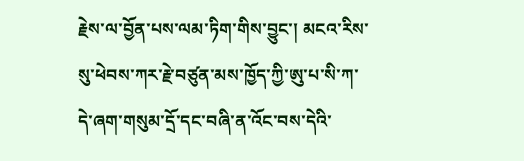རྗེས་ལ་བྱོན་པས་ལམ་ཏིག་གིས་བྱུང་། མངའ་རིས་སུ་ཕེབས་ཀར་རྗེ་བཙུན་མས་ཁྱོད་ཀྱི་ཨུ་པ་སི་ཀ་དེ་ཞག་གསུམ་དྲོ་དང་བཞི་ན་འོང་བས་དེའི་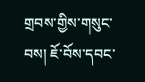གྲབས་གྱིས་གསུང་བས། ཇོ་བོས་དབང་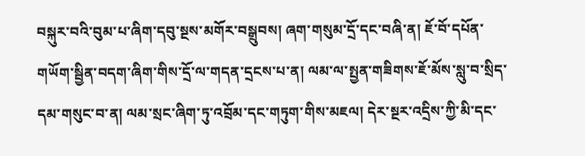བསྐུར་བའི་བུམ་པ་ཞིག་དབུ་སྔས་མགོར་བསྒྲུབས། ཞག་གསུམ་དྲོ་དང་བཞི་ན། ཇོ་བོ་དཔོན་གཡོག་སྦྱིན་བདག་ཞིག་གིས་དྲོ་ལ་གདན་དྲངས་པ་ན། ལམ་ལ་སྤྱན་གཟིགས་ཇོ་མོས་སླུ་བ་སྲིད་དམ་གསུང་བ་ན། ལམ་སྲང་ཞིག་ཏུ་འབྲོམ་དང་གཏུག་གིས་མཇལ། དེར་སྔར་འདྲིས་ཀྱི་མི་དང་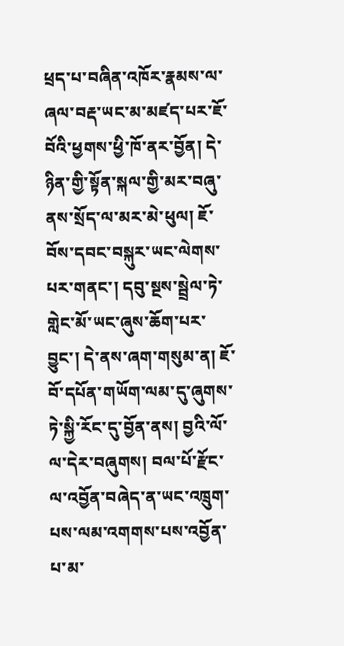ཕྲད་པ་བཞིན་འཁོར་རྣམས་ལ་ཞལ་བརྡ་ཡང་མ་མཛད་པར་ཇོ་བོའི་ཕྱགས་ཕྱི་ཁོ་ནར་བྱོན། དེ་ཉིན་གྱི་སྟོན་སྐལ་གྱི་མར་བཞུ་ནས་སྲོད་ལ་མར་མེ་ཕུལ། ཇོ་བོས་དབང་བསྐུར་ཡང་ལེགས་པར་གནང་། དབུ་སྔས་སྦྲེལ་ཏེ་གླེང་མོ་ཡང་ཞུས་ཆོག་པར་བྱུང་། དེ་ནས་ཞག་གསུམ་ན། ཇོ་བོ་དཔོན་གཡོག་ལམ་དུ་ཞུགས་ཏེ་སྐྱི་རོང་དུ་བྱོན་ནས། བྱའི་ལོ་ལ་དེར་བཞུགས། བལ་པོ་རྫོང་ལ་འབྱོན་བཞེད་ན་ཡང་འཁྲུག་པས་ལམ་འགགས་པས་འབྱོན་པ་མ་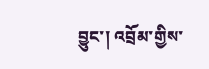བྱུང་། འབྲོམ་གྱིས་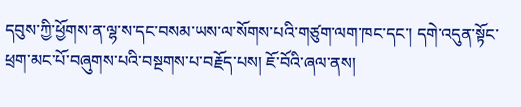དབུས་ཀྱི་ཕྱོགས་ན་ལྷ་ས་དང་བསམ་ཡས་ལ་སོགས་པའི་གཙུག་ལག་ཁང་དང་། དགེ་འདུན་སྟོང་ཕྲག་མང་པོ་བཞུགས་པའི་བསྔགས་པ་བརྗོད་པས། ཇོ་བོའི་ཞལ་ནས།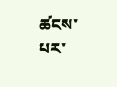ཚངས་པར་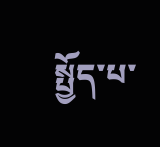སྤྱོད་པ་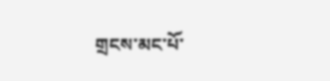གྲངས་མང་པོ་